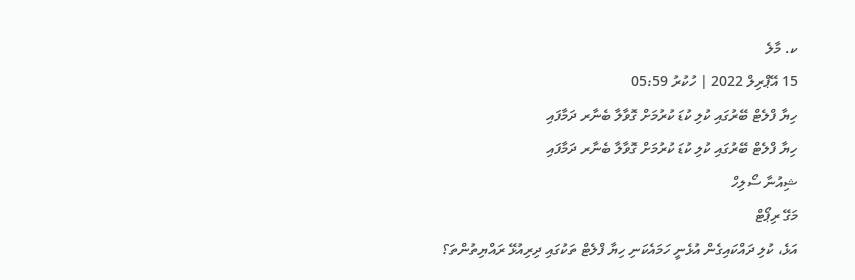ކ. މާލެ
15 އޭޕްރިލް 2022 | ހުކުރު 05:59
ހިޔާ ފްލެޓް ބޭރުގައި ކުލި ކުޑަ ކުރުމަށް ގޮވާލާ ބެނާރ ދަމާފައި
ހިޔާ ފްލެޓް ބޭރުގައި ކުލި ކުޑަ ކުރުމަށް ގޮވާލާ ބެނާރ ދަމާފައި
ޝިއުނާ ސޯލިހް
މަގޭ ރިޕޯޓް
އަޅެ، ކުލި ދައްކައިގެން އުޅެނީ ހަމައެކަނި ހިޔާ ފްލެޓް ތަކުގައި ދިރިއުޅޭ ރައްޔިތުންތަ؟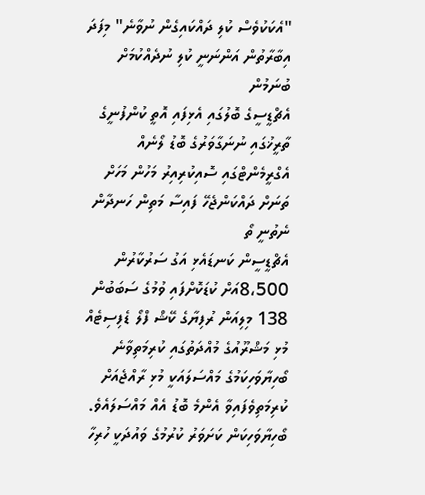"އެކަކުވެސް ކުލި ދައްކައިގެން ނުވާނެ" މިފަދަ އިބާރާތުން އަންނަނީ ކުލި ނުދެއްކުމަށް ބުނަމުން
އެޗްޑީސީގެ ބޮލުގައި އެޅިފައި އޮތީ ކުންފުނީގެ ތާރީޚުގައި ނުނަގާވަރުގެ ބޮޑު ލޯނެއް
އެގްރީމެންޓްގައި ސޮއިކުރިއިރު މަހުން މަހަށް ތަނަށް ދައްކަންޖެހޭ ފައިސާ މަތިން ހަނދާން ނެތުނީ ތޯ
އެޗްޑީސީން ކަނޑައެޅި އަގު ސަރުކާރުން 8،500އަށް ކުޑަކޮށްފައި ވުމުގެ ސަބަބުން 138 މިލިއަން ރުފިޔާގެ ކޭޝް ފްލޯ ޑެފިސިޓެއް މުޅި މަޝްރޫއުގެ މުއްދަތުގައި ކުރިމަތިވާނެ
ބޯހިޔާވަހިކަމުގެ މައްސަލައަކީ މުޅި ރާއްޖެއަށް ކުރިމަތިވެފައިވާ އެންމެ ބޮޑު އެއް މައްސަލައެވެ. ބޯހިޔާވަހިކަން ކަށަވަރު ކުރުމުގެ ވައުދަކީ ހުރިހާ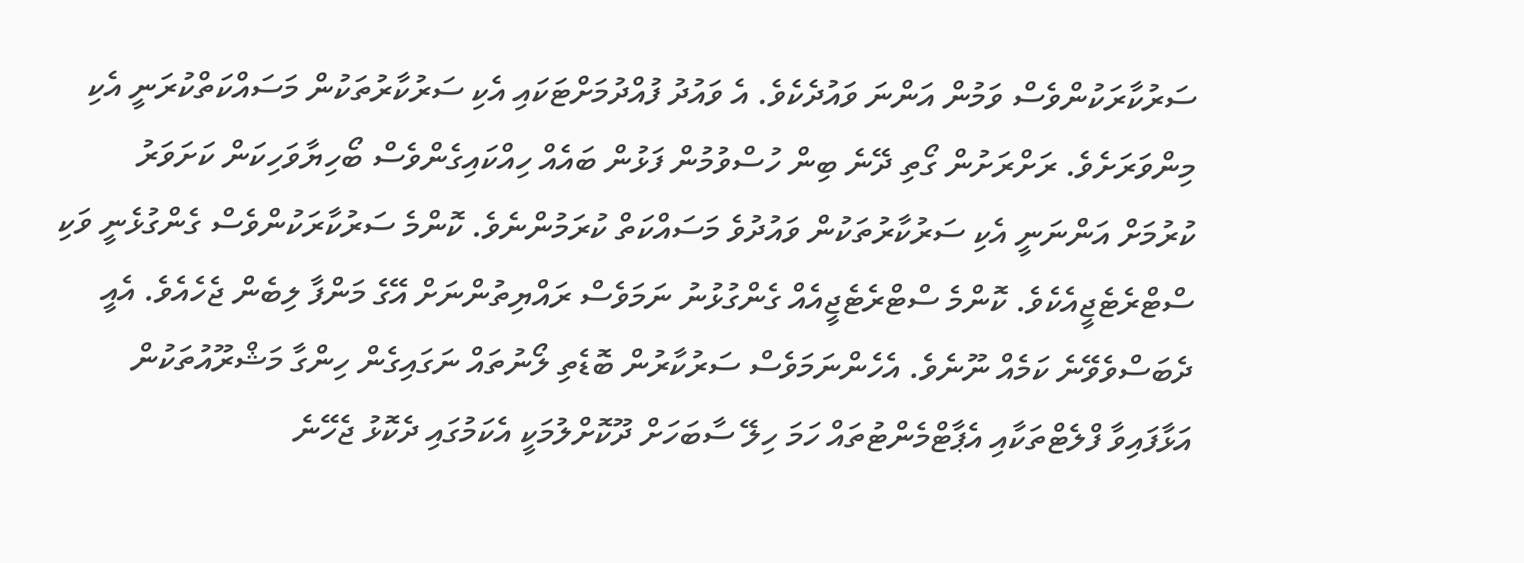ސަރުކާރަކުންވެސް ވަމުން އަންނަ ވައުދެކެވެ. އެ ވައުދު ފުއްދުމަށްޓަކައި އެކި ސަރުކާރުތަކުން މަސައްކަތްކުރަނީ އެކި މިންވަރަށެވެ. ރަށްރަށުން ގޯތި ދޭނެ ބިން ހުސްވުމުން ފަޅުން ބައެއް ހިއްކައިގެންވެސް ބޯހިޔާވަހިކަން ކަށަވަރު ކުރުމަށް އަންނަނީ އެކި ސަރުކާރުތަކުން ވައުދުވެ މަސައްކަތް ކުރަމުންނެވެ. ކޮންމެ ސަރުކާރަކުންވެސް ގެންގުޅެނީ ވަކި ސްޓްރެޓެޖީއެކެވެ. ކޮންމެ ސްޓްރެޓެޖީއެއް ގެންގުޅުނު ނަމަވެސް ރައްޔިތުންނަށް އޭގެ މަންފާ ލިބެން ޖެހެއެވެ. އެއީ ދެބަސްވެވޭނެ ކަމެއް ނޫނެވެ. އެހެންނަމަވެސް ސަރުކާރުން ބޮޑެތި ލޯނުތައް ނަގައިގެން ހިންގާ މަޝްރޫއުތަކުން އަޅާފައިވާ ފްލެޓްތަކާއި އެޕާޓްމެންޓުތައް ހަމަ ހިލޭ ސާބަހަށް ދޫކޮށްލުމަކީ އެކަމުގައި ދެކޮޅު ޖެހޭނެ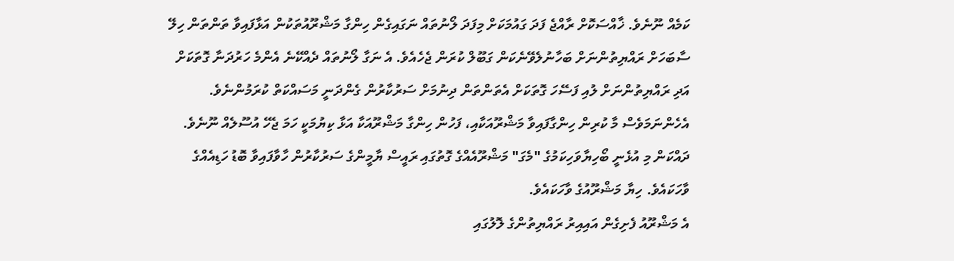ކަމެއް ނޫނެވެ. ޚާއްސަކޮށް ރާއްޖެ ފަދަ ގައުމަކަށް މިފަދަ ލޯނުތައް ނަގައިގެން ހިންގާ މަޝްރޫއުތަކުން އަޅާފައިވާ ތަންތަން ހިލޭ ސާބަހަށް ރައްޔިތުންނަށް ބަހާނުލެވޭނެކަން ގަބޫލް ކުރަން ޖެހެއެވެ. އެ ނަގާ ލޯނުތައް ދެއްކޭނެ އެންމެ ހަރުދަނާ ގޮތަކަށް އަދި ރައްޔިތުންނަށް ލުއި ފަސޭހަ ގޮތަކަށް އެތަންތަން ދިނުމަށް ސަރުކާރުން ގެންދަނީ މަސައްކަތް ކުރަމުންނެވެ. އެހެންނަމަވެސް މާ ކުރިން ހިންގާފައިވާ މަޝްރޫއަކާއި، ފަހުން ހިންގާ މަޝްރޫއަކާ އަޅާ ކިޔުމަކީ ހަމަ ޖެހޭ އުސޫލެއް ނޫނެވެ. ދައްކަން މި އުޅެނީ ބޯހިޔާވަހިކަމުގެ "މެގަ" މަޝްރޫއެއްގެ ގޮތުގައި ރައީސް ޔާމީންގެ ސަރުކާރުން ހާވާފައިވާ ބޮޑު ހަޑިއެއްގެ ވާހަކައެވެ. ހިޔާ މަޝްރޫއުގެ ވާހަކައެވެ.
އެ މަޝްރޫއު ފެށިގެން އައިއިރު ރައްޔިތުންގެ ލޮލުގައި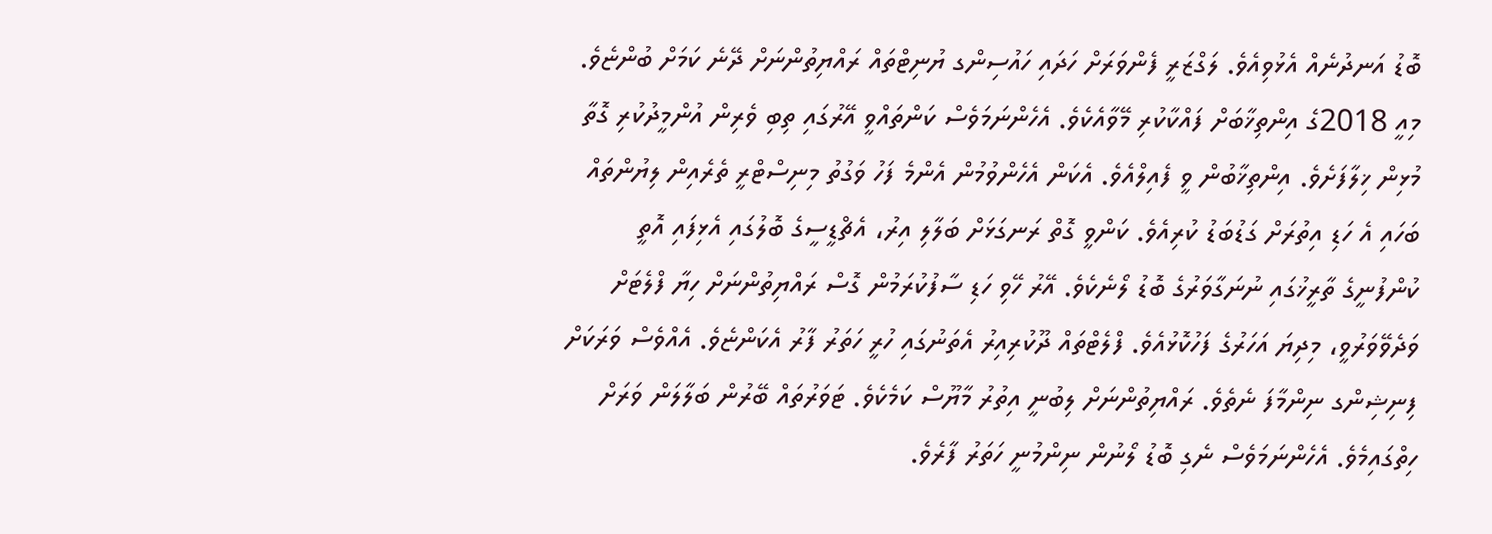ބޮޑު އަނދުނެއް އެޅުވިއެވެ. ލަގްޒަރީ ފެންވަރަށް ހަދައި ހައުސިންގ ޔުނިޓްތައް ރައްޔިތުންނަށް ދޭނެ ކަމަށް ބުންޏެވެ. މިއީ 2018ގެ އިންތިޚާބަށް ފައްކާކުރި މޭވާއެކެވެ. އެހެންނަމަވެސް ކަންތައްވީ އޭރުގައި ތިބި ވެރިން އުންމީދުކުރި ގޮތާ މުޅިން ޚިލާފަށެވެ. އިންތިޚާބުން ވީ ފެއިލްއެވެ. އެކަން އެހެންވުމުން އެންމެ ފަހު ވަގުތު މިނިސްޓްރީ ތެރެއިން ލިޔުންތައް ބަހައި އެ ހަޑި އިތުރަށް ގަޑުބަޑު ކުރިއެވެ. ކަންވީ ގޮތް ރަނގަޅަށް ބަލާލި އިރު، އެޗްޑީސީގެ ބޮލުގައި އެޅިފައި އޮތީ ކުންފުނީގެ ތާރީޚުގައި ނުނަގާވަރުގެ ބޮޑު ލޯނެކެވެ. އޭރު ހޭވި ހަޑި ސާފުކުރަމުން ގޮސް ރައްޔިތުންނަށް ހިޔާ ފްލެޓަށް ވަދެވޭވަރުވީ، މިދިޔަ އަހަރުގެ ފަހުކޮޅުއެވެ. ފްލެޓްތައް ދޫކުރިއިރު އެތަނުގައި ހުރީ ހަތަރު ފާރު އެކަންޏެވެ. އެއްވެސް ވަރަކަށް ފިނިޝިންގ ނިންމާފަ ނެތެވެ. ރައްޔިތުންނަށް ލިބުނީ އިތުރު މާޔޫސް ކަމެކެވެ. ޓަވަރުތައް ބޭރުން ބަލާލަން ވަރަށް ހިތްގައިމެވެ. އެހެންނަމަވެސް ނެގި ބޮޑު ލޯނުން ނިންމުނީ ހަތަރު ފާރެވެ.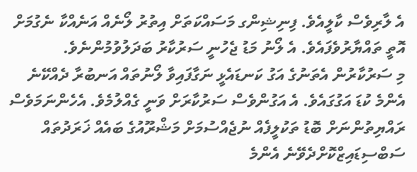އެ ލާރިވެސް ކާލީއެވެ. ފިނިޝިންގ މަސައްކަތަށް އިތުރު ލޯނެއް އަނެއްކާ ނެގުމަށް އޮތީ ތައްޔާރުވެފައެވެ. އެ ލޯނު މަޑު ޖެހުނީ ސަރުކާރު ބަދަލުވުމުންނެވެ.
މި ސަރުކާރުން އެތަނުގެ އަގު ކަނޑައެޅީ ނަގާފައިވާ ލޯނުތައް އަނބުރާ ދެއްކޭނެ އެންމެ ކުޑަ އަގުގައެވެ. އެ އަގުންވެސް ސަރުކާރަށް ވަނީ ގެއްލުމެވެ. އެހެންނަމަވެސް ރައްޔިތުންނަށް ބޮޑު ތަކުލީފެއް ނުޖެއްސުމަށް މަޝްރޫއުގެ ބައެއް ޚަރަދުތައް ސަބްސިޑައިޒްކޮށްދެވޭނެ އެންމެ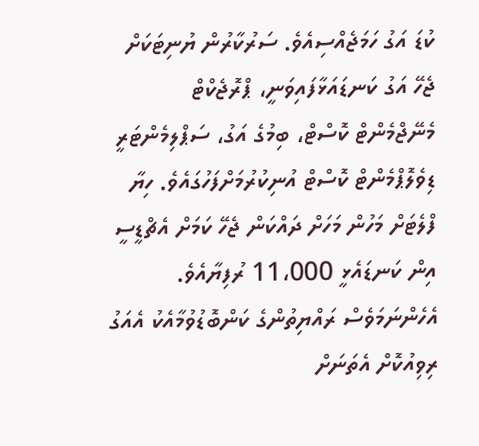ކުޑަ އަގު ހަމަޖެއްސިއެވެ. ސަރުކާރުން ޔުނިޓަކަށް ޖެހޭ އަގު ކަނޑައަޅާފައިވަނީ، ޕްރޮޖެކްޓް މެނޭޖްމެންޓް ކޮސްޓް، ބިމުގެ އަގު، ސަޕްލިމެންޓަރީ ޑިވެލޮޕްމެންޓް ކޮސްޓް އުނިކުރުމަށްފަހުގައެވެ. ހިޔާ ފްލެޓަށް މަހުން މަހަށް ދައްކަން ޖެހޭ ކަމަށް އެޗްޑީސީ އިން ކަނޑައެޅީ 11،000 ރުފިޔާއެވެ. އެހެންނަމަވެސް ރައްޔިތުންގެ ކަންބޮޑުވުމާއެކު އެއަގު ރިވިއުކޮށް އެތަނަށް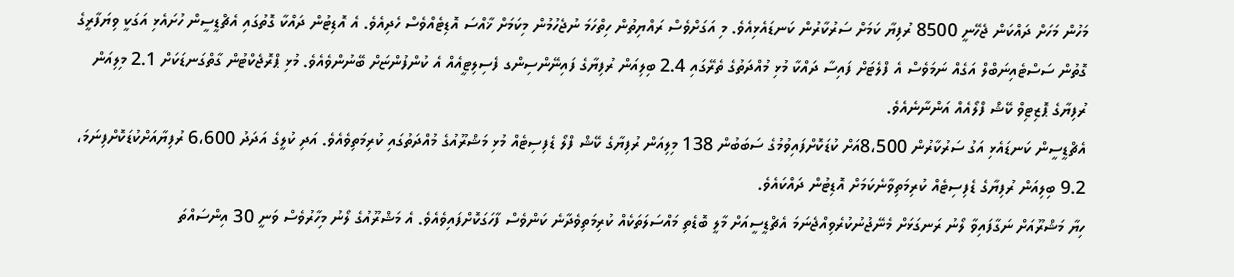މަހުން މަހަށް ދައްކަން ޖެހޭނީ 8500 ރުފިޔާ ކަމަށް ސަރުކާރުން ކަނޑައެޅިއެވެ. މި އަގަށްވެސް ރައްޔިތުން ހިތްހަމަ ނުޖެހުމުން މިކަމަށް ޚާއްސަ އޮޑިޓެއްވެސް ހެދިއެވެ. އެ އޮޑިޓުން ދައްކާ ގޮތުގައި އެޗްޑީސީން ހުށައެޅި އަގަކީ ވިޔަފާރީގެ ގޮތުން ސަސްޓެއިނަބްލް އަގެއް ނަމަވެސް އެ ފްލެޓަށް ފައިސާ ދައްކާ މުޅި މުއްދަތުގެ ތެރޭގައި 2.4 ބިލިއަން ރުފިޔާގެ ފައިނޭންސިންގ ފެސިލިޓީއެއް އެ ކުންފުންޏަށް ބޭނުންވެއެވެ. މުޅި ޕްރޮޖެކްޓުން ގާތްގަނޑަކަށް 2.1 މިލިއަން ރުފިޔާގެ ޕޮޒިޓިވް ކޭޝް ފްލޯއެއް އަންނާނެއެވެ.
އެޗްޑީސީން ކަނޑައެޅި އަގު ސަރުކާރުން 8،500އަށް ކުޑަކޮށްފައިވުމުގެ ސަބަބުން 138 މިލިއަން ރުފިޔާގެ ކޭޝް ފްލޯ ޑެފިސިޓެއް މުޅި މަޝްރޫއުގެ މުއްދަތުގައި ކުރިމަތިވެއެވެ. އަދި ކުލީގެ އަދަދު 6،600 ރުފިޔާއަށްކުޑަކޮށްފިނަމަ، 9.2 ބިލިއަން ރުފިޔާގެ ޑެފިސިޓެއް ކުރިމަތިވާނެކަމަށް އޮޑިޓުން ދައްކައެވެ.
ހިޔާ މަޝްރޫއަށް ނަގާފައިވާ ލޯނު ރަނގަޅަށް މެނޭޖުނުކުރެވިއްޖެނަމަ އެޗްޑީސީއަށް މާލީ ބޮޑެތި މައްސަލަތަކެއް ކުރިމަތިވެދާނެ ކަންވެސް ފާހަގަކޮށްފައިވެއެވެ. އެ މަޝްރޫއުގެ ލޯނު މިހާރުވެސް ވަނީ 30 އިންސައްތަ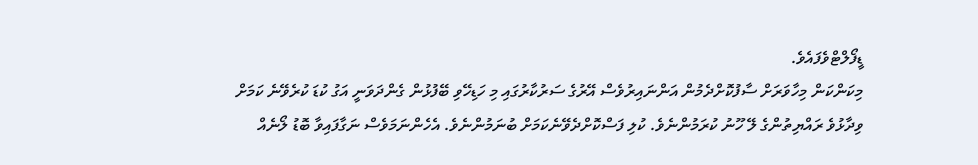ޑީފޯލްޓްވެފައެވެ.
މިކަންކަން މިހާވަރަށް ސާފުކޮށްދެމުން އަންނައިރުވެސް އޭރުގެ ސަރުކާރުގައި މި ހަޑިހޭވި ބޭފުޅުން ގެންދަވަނީ އަގު ކުޑަ ކުރެވޭނެ ކަމަށް ވިދާޅުވެ ރައްޔިތުންގެ ލޭ ހޫނު ކުރަމުންނެވެ. ކުލި ފަސްކޮށްދެވޭނެކަމަށް ބުނަމުންނެވެ. އެހެންނަމަވެސް ނަގާފައިވާ ބޮޑު ލޯނެއް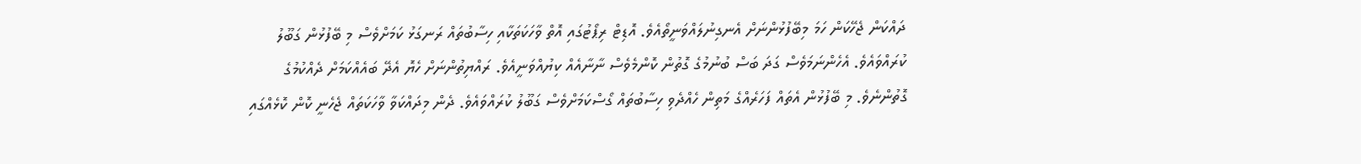ދައްކަން ޖެހޭކަން ހަމަ މިބޭފުޅުންނަށް އެނގިނުލައްވަނީތޯއެވެ. އޮޑިޓް ރިޕޯޓުގައި އޮތް ވާހަކަތަކާއި ހިސާބުތައް ރަނގަޅު ކަމަށްވެސް މި ބޭފުޅުން ގަބޫލު ކުރައްވައެވެ. އެހެންނަމަވެސް ގަދަ ބަސް ބުނުމުގެ ގޮތުން ކޮންމެވެސް ނާނާއެއް ކިޔުއްވަނީއެވެ. ރައްޔިތުންނަށް ހެޔޮ އެދޭ ބައެއްކަމަށް ދެއްކުމުގެ ގޮތުންނެވެ. މި ބޭފުޅުން އެތައް ފަހަރެއްގެ މަތިން ހެއްދެވި ހިސާބުތައް ގޯސްކަމަށްވެސް ގަބޫލު ކުރައްވައެވެ. ދެން މިދައްކަވާ ވާހަކަތައް ޖެހެނީ ކޮން ކޮޅެއްގައި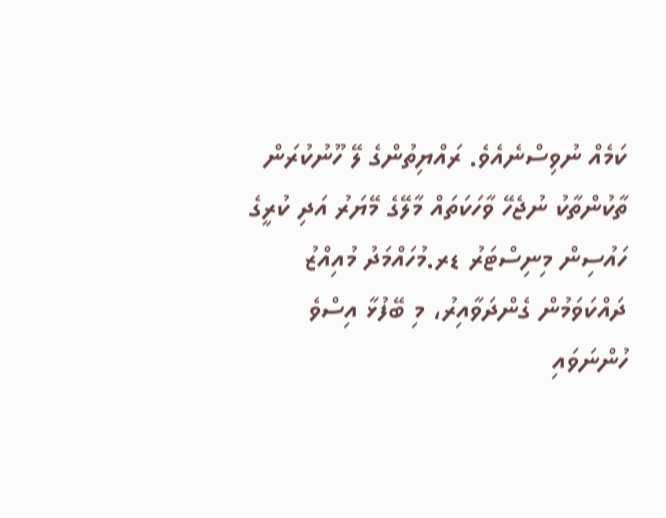ކަމެއް ނުވިސްނެއެވެ. ރައްޔިތުންގެ ލޭ ހޫނުކުރަން ތާކުންތާކު ނުޖެހޭ ވާހަކަތައް މާލޭގެ މޭޔަރު އަދި ކުރީގެ ހައުސިން މިނިސްޓަރު ޑރ.މުހައްމަދު މުއިއްޒު ދައްކަވަމުން ގެންދަވާއިރު، މި ބޭފުޅާ އިސްވެ ހުންނަވައި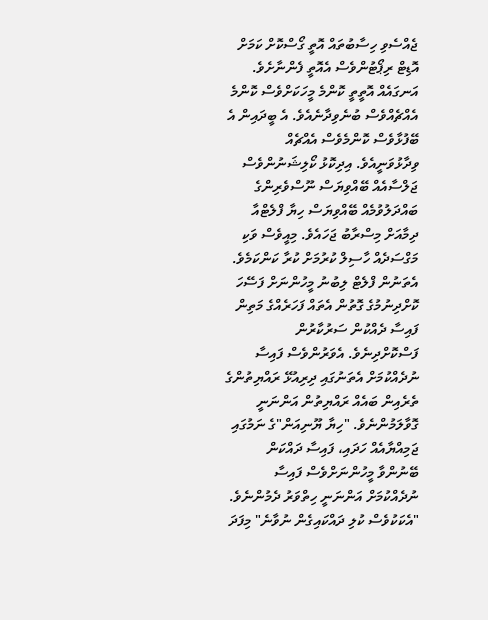ޖެއްސެވި ހިސާބުތައް އޮތީ ގޯސްކޮށް ކަމަށް އޮޑިޓް ރިޕޯޓުންވެސް އެއޮތީ ފެންނާށެވެ. އަނގައެއް އޮތީތީ ކޮންމެ މީހަކަށްވެސް ކޮންމެ އެއްޗެއްވެސް ބުނެވިދާނެއެވެ. އެ ބީދައިން އެ ބޭފުޅާވެސް ކޮންމެވެސް އެއްޗެއް ވިދާޅުވަނީއެވެ. އިދިކޮޅު ކޯލިޝަނުންވެސް ޖަލްސާއެއް ބޭއްވިޔަސް ނޫސްވެރިންގެ ބައްދަލުވުމެއް ބޭއްވިޔަސް ހިޔާ ފްލެޓްއާ ދިމާއަށް މިސްރާބު ޖަހައެވެ. މިއީވެސް ވަކި މަގްސަދެއް ހާސިލް ކުރުމަށް ކުރާ ކަންކަމެވެ.
އެތަނުން ފްލެޓް ލިބުނު މީހުންނަށް ފަސޭހަ ކޮށްދިނުމުގެ ގޮތުން އެތައް ފަހަރެއްގެ މަތިން ފައިސާ ދެއްކުން ސަރުކާރުން ފަސްކޮށްދިނެވެ. އެވަރުންވެސް ފައިސާ ނުދެއްކުމަށް އެތަނުގައި ދިރިއުޅޭ ރައްޔިތުންގެ ތެރެއިން ބައެއް ރައްޔިތުން އަންނަނީ ގޮވާލަމުންނެވެ. "ހިޔާ ޔޫނިއަން"ގެ ނަމުގައި ޖަމިއްޔާއެއް ހަދައި، ފައިސާ ދައްކަން ބޭނުންވާ މީހުންނަށްވެސް ފައިސާ ނުދެއްކުމަށް އަންނަނީ ހިތްވަރު ދެމުންނެވެ. "އެކަކުވެސް ކުލި ދައްކައިގެން ނުވާނެ" މިފަދަ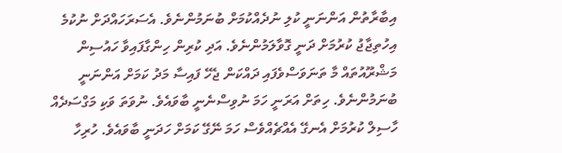އިބާރާތުން އަންނަނީ ކުލި ނުދެއްކުމަށް ބުނަމުންނެވެ. އެސަރަހައްދަށް ނުކުމެ އިހުތިޖާޖު ކުރުމަށް ދަނީ ގޮވާލަމުންނެވެ. އަދި ކުރިން ހިންގާފައިވާ ހައުސިން މަޝްރޫއުތައް މާ ތަނަވަސްވެފައި ދައްކަން ޖެހޭ ފައިސާ މަދު ކަމަށް އަންނަނީ ބުނަމުންނެވެ. ހިތަށް އަރަނީ ހަމަ ނުވިސްނެނީ ބާވައެވެ. ނުވަތަ ވަކި މަގްސަދެއް ހާސިލް ކުރުމަށް އެނގޭ އެއްޗެއްވެސް ހަމަ ނޭގޭ ކަމަށް ހަދަނީ ބާވައެވެ. ހުރިހާ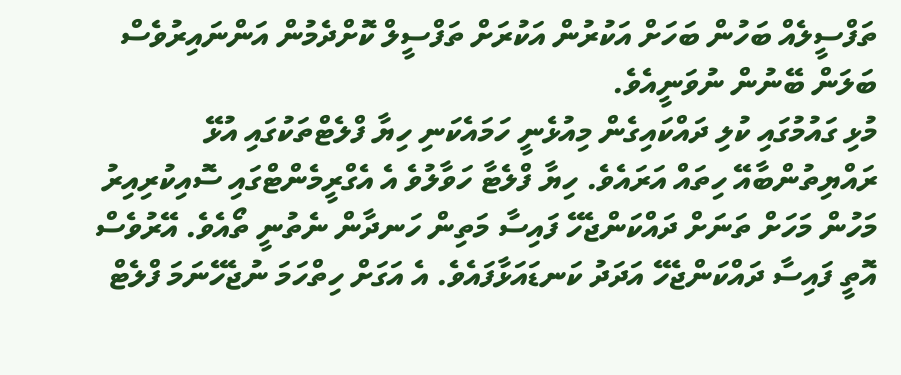ތަފްސީލެއް ބަހުން ބަހަށް އަކުރުން އަކުރަށް ތަފްސީލް ކޮށްދެމުން އަންނައިރުވެސް ބަލަން ބޭނުން ނުވަނީއެވެ.
މުޅި ގައުމުގައި ކުލި ދައްކައިގެން މިއުޅެނީ ހަމައެކަނި ހިޔާ ފްލެޓްތަކުގައި އުޅޭ ރައްޔިތުންބާއޭ ހިތައް އަރައެވެ. ހިޔާ ފްލެޓާ ހަވާލުވެ އެ އެގްރީމެންޓްގައި ސޮއިކުރިއިރު މަހުން މަހަށް ތަނަށް ދައްކަންޖެހޭ ފައިސާ މަތިން ހަނދާން ނެތުނީ ތޯއެވެ. އޭރުވެސް އޮތީ ފައިސާ ދައްކަންޖެހޭ އަދަދު ކަނޑައަޅާފައެވެ. އެ އަގަށް ހިތްހަމަ ނުޖެހޭނަމަ ފްލެޓް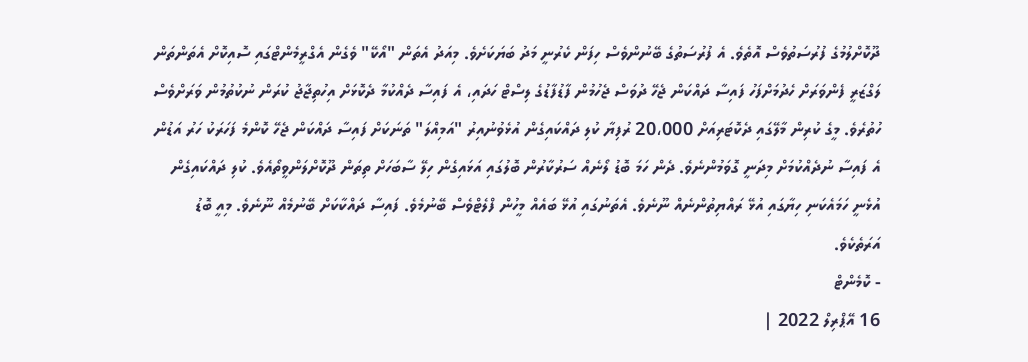ދޫކޮށްލުމުގެ ފުރުސަތުވެސް އޮތެވެ. އެ ފުރުސަތުގެ ބޭނުންވެސް ހިފަން ކެރުނީ މަދު ބަޔަކަށެވެ. މިއަދު އެތަން "އޯކޭ" ވެގެން އެގްރީމެންޓްގައި ސޮއިކޮށް އެތަންތަން ލަގްޒަރީ ފެންވަރަށް ހެދުމަށްފަހު ފައިސާ ދައްކަން ޖެހޭ ދުވަސް ޖެހުމުން ފާޑުފާޑުގެ ލިސްޓް ހަދައި، އެ ފައިސާ ދެއްކުމާ ދެކޮޅަށް އިހުތިޖާޖު ކުރަން ނުކުތުމުން ވަރަށްވެސް ހުތުރެވެ. މީގެ ކުރިން މާލޭގައި ދެކޮޓަރިއަށް 20،000 ރުފިޔާ ކުލި ދައްކައިގެން އުޅެވުނުއިރު "އަމިއްލަ" ތަނަކަށް ފައިސާ ދައްކަން ޖެހޭ ކޮންމެ ފަހަރަކު ހަރު އަޑުން އެ ފައިސާ ނުދެއްކުމަށް މިދަނީ ގޮވަމުންނެވެ. ދެން ހަމަ ބޮޑު ލޯނެއް ސަރުކާރުން ބޮލުގައި އަޅައިގެން ހިލޭ ސާބަހަށް ތިތަން ދޫކޮށްލަންވީތޯއެވެ. ކުލި ދައްކައިގެން އުޅެނީ ހަމައެކަނި ހިޔާގައި އުޅޭ ރައްޔިތުންނެއް ނޫނެވެ. އެތަނުގައި އުޅޭ ބައެއް މީހުން ފްލެޓްވެސް ބޭނުމެވެ. ފައިސާ ދައްކާކަށް ބޭނުމެއް ނޫނެވެ. މިއީ ބޮޑު އަރަތެކެވެ.
- ކޮމެންޓް
16 އޭޕްރިލް 2022 |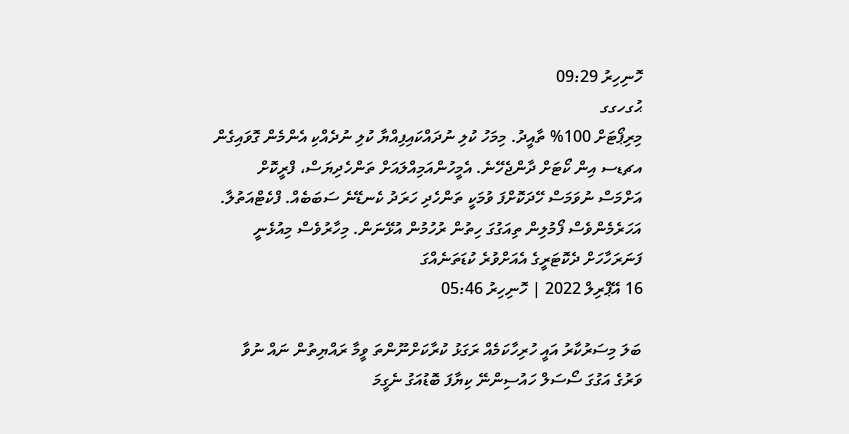ހޮނިހިރު 09:29
ޙުގހގގ
މިރިޕޯޓަށް 100% ތާއީދު. މިމަހު ކުލި ނުދައްކައިފިއްޔާ ކުލި ނުދެއްކި އެންމެން ގޮވައިގެން އޗޑސ އިން ކޯޓަށް ދާންޖެހޭނެ. އެމީހުންއަމިއްލައަށް ތަންހެދިޔަސް، ފްރީކޮށް އަށްމަސް ނުވަމަސް ހޭދަކޮށްފަ ވުމަކީ ތަންހެދި ހަރަދު ކެނޑޭނެ ސަބަބެއް. ފްކެޓްއަތުލާ. އަހަރެމެންވެސް ފޯމުލިން ތިއަގުގަ ހިތުން ރުހުމުން އުޅޭނަން. މިހާރުވެސް މިއުޅެނީ ފަނަރަހާހަށް ދެކޮޓަރީގެ އެއަށްވުރެ ކުޑަތަނެއްގަ
16 އޭޕްރިލް 2022 | ހޮނިހިރު 05:46

ބަލަ މިސަރުކާރު އައީ ހުރިހާކަމެއް ރަގަޅު ކުރާކަށްނޫންތަ ވީމާ ރައްޔިތުން ނައް ނުވާ ވަރުގެ އަގުގަ ސޯސަލް ހައުސިންނޭ ކިޔާފަ ބޮޑުއަގު ނެގީމަ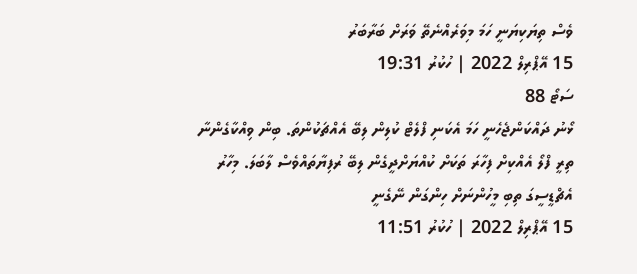ވެސް ތިޔަކިޔަނީ ހަމަ މިވަރެއްނެތޭ ވަރަށް ބަރާބަރު
15 އޭޕްރިލް 2022 | ހުކުރު 19:31
ސަޓޯ 88
ޅޯނު ދައްކަންޖެހެނީ ހަމަ އެކަނި ފްލެޓް ކުލިން ލިބޭ އެއްޗަކުންތަ. ބިން ވިއްކާގެންނާ ތިރީ ފްލޯ އެއްކިށް ފިހާރަ ތަކަށް ކުއްޔަށްދީގެން ލިބޭ ރުފިޔާތައްވެސް ލާބަލަ. މިހާރު އެޗްޑީސީގަ ތިބި މީހުންނަށް ހިންގަން ނޭގެނީ
15 އޭޕްރިލް 2022 | ހުކުރު 11:51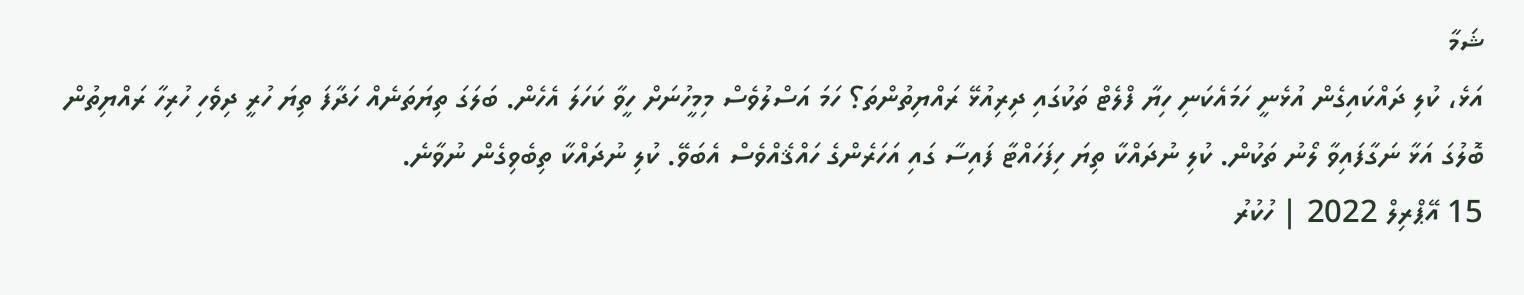ޝަމާ
އަޅެ، ކުލި ދައްކައިގެން އުޅެނީ ހަމައެކަނި ހިޔާ ފްލެޓް ތަކުގައި ދިރިއުޅޭ ރައްޔިތުންތަ؟ ހަމަ އަސްލުވެސް މިމީހުނަށް ހީވާ ކަހަލަ އެހެން. ބަލަގަ ތިޔަތަނެއް ހަދާފަ ތިޔަ ހުރީ ދިވެހި ހުރިހާ ރައްޔިތުން ބޮލުގަ އަޅާ ނަގާފައިވާ ލޯނު ތަކުން. ކުލި ނުދައްކާ ތިޔަ ހިފަހައްޓާ ފައިސާ ގައި އަހަރެންގެ ހައްޤެއްވެސް އެބަވޭ. ކުލި ނުދައްކާ ތިބެވިގެން ނުވާނެ.
15 އޭޕްރިލް 2022 | ހުކުރު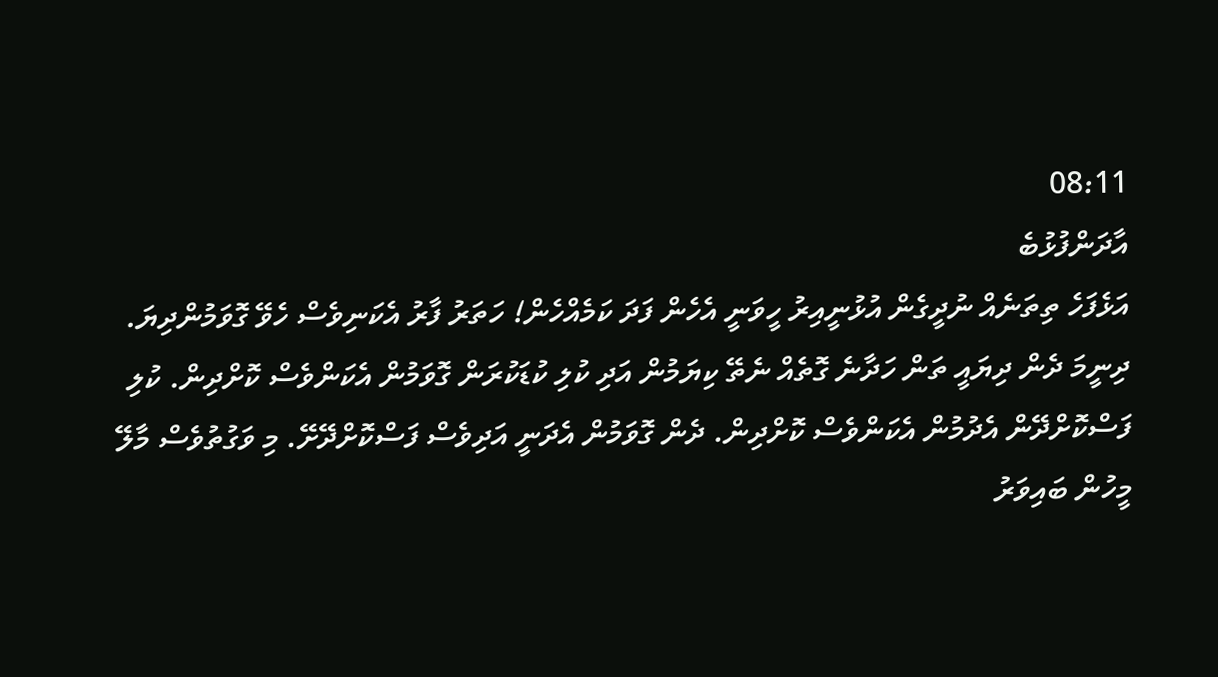08:11
އާދަންފުޅުބެ
އަޅެފަހެ ތިތަނެއް ނުދީގެން އުޅުނީއިރު ހީވަނީ އެހެން ފަދަ ކަމެއްހެން! ހަތަރު ފާރު އެކަނިވެސް ހެވޭ ގޮވަމުންދިޔަ. ދިނީމަ ދެން ދިޔައީ ތަން ހަދާނެ ގޮތެއް ނެތޭ ކިޔަމުން އަދި ކުލި ކުޑަކުރަން ގޮވަމުން އެކަންވެސް ކޮށްދިން. ކުލި ފަސްކޮށްދޭން އެދުމުން އެކަންވެސް ކޮށްދިން. ދެން ގޮވަމުން އެދަނީ އަދިވެސް ފަސްކޮށްދޭށޭ. މި ވަގުތުވެސް މާލޭ މީހުން ބައިވަރު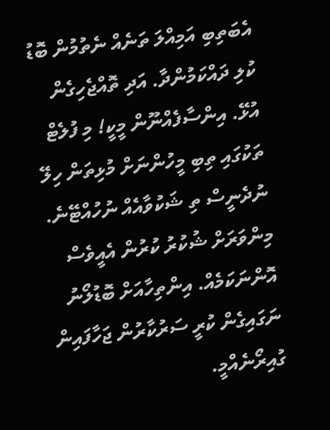އެބަތިބި އަމިއްލަ ތަނެއް ނެތުމުން ބޮޑު ކުލި ދައްކަމުންދާ. އަދި ތޮއްޖެހިގެން އުޅޭ. އިންސާފެއްނޫން މީކީ! މި ފުލެޓް ތަކުގައި ތިބި މީހުންނަށް މުޅިތަން ހިލޭ ނުދެނީސް ތި ޝަކުވާއެއް ނުހުއްޓޭނެ. މިންވަރަށް ޝުކުރު ކުރުން އެއީވެސް އޮންނަކަމެއް. އިންތިހާއަށް ބޮޑުލޯނު ނަގައިގެން ކުރީ ސަރުކާރުން ޖަހާފައިން ގުއިރޯނެއްމީ.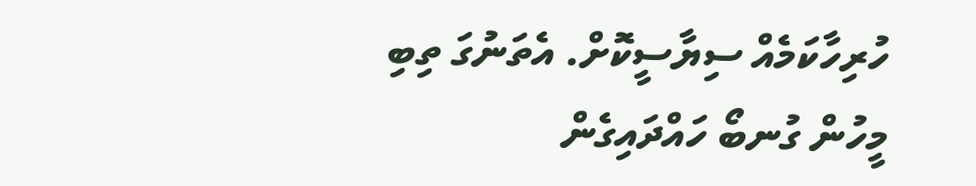ހުރިހާކަމެއް ސިޔާސީކޮށް. އެތަނުގަ ތިބި މީހުން ގުނބޯ ހައްދައިގެން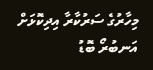މިހާރުގެ ސަރުކާރާ އިދިކޮޅަށް އަނބުރޯ ބޮޑު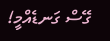ގޭސް ގަނޑެއްމީ!